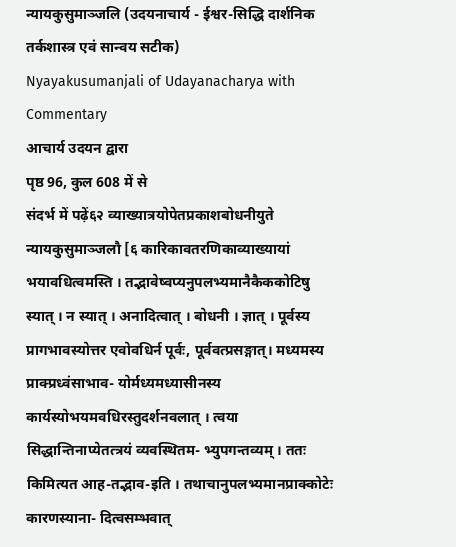न्यायकुसुमाञ्जलि (उदयनाचार्य - ईश्वर-सिद्धि दार्शनिक तर्कशास्त्र एवं सान्वय सटीक)
Nyayakusumanjali of Udayanacharya with Commentary
आचार्य उदयन द्वारा
पृष्ठ 96, कुल 608 में से
संदर्भ में पढ़ें६२ व्याख्यात्रयोपेतप्रकाशबोधनीयुते न्यायकुसुमाञ्जलौ [६ कारिकावतरणिकाव्याख्यायां भयावधित्वमस्ति । तद्भावेष्वप्यनुपलभ्यमानैकैककोटिषु स्यात् । न स्यात् । अनादित्वात् । बोधनी । ज्ञात् । पूर्वस्य प्रागभावस्योत्तर एवोवधिर्न पूर्वः, पूर्ववत्प्रसङ्गात्। मध्यमस्य प्राक्प्रध्वंसाभाव- योर्मध्यमध्यासीनस्य कार्यस्योभयमवधिरस्तुदर्शनवलात् । त्वया सिद्धान्तिनाप्येतत्त्रयं व्यवस्थितम- भ्युपगन्तव्यम् । ततः किमित्यत आह-तद्भाव-इति । तथाचानुपलभ्यमानप्राक्कोटेः कारणस्याना- दित्वसम्भवात्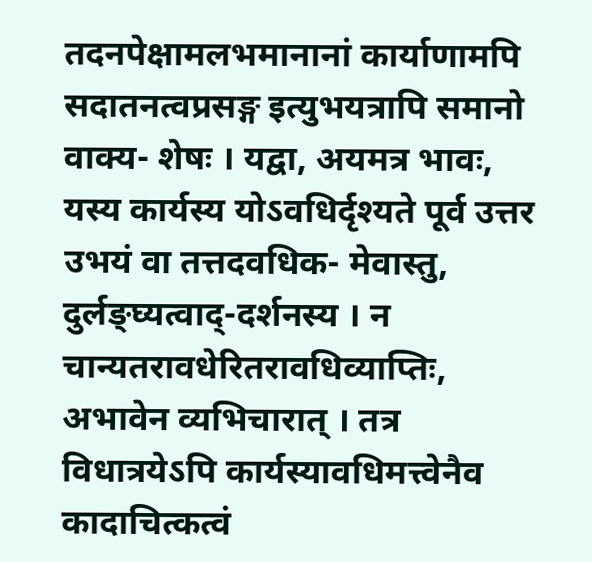तदनपेक्षामलभमानानां कार्याणामपि सदातनत्वप्रसङ्ग इत्युभयत्रापि समानो वाक्य- शेषः । यद्वा, अयमत्र भावः, यस्य कार्यस्य योऽवधिर्दृश्यते पूर्व उत्तर उभयं वा तत्तदवधिक- मेवास्तु, दुर्लङ्घ्यत्वाद्-दर्शनस्य । न चान्यतरावधेरितरावधिव्याप्तिः, अभावेन व्यभिचारात् । तत्र विधात्रयेऽपि कार्यस्यावधिमत्त्वेनैव कादाचित्कत्वं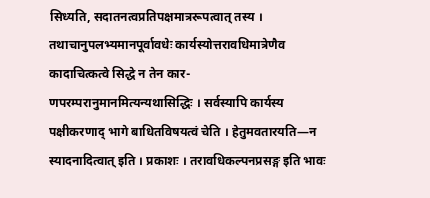सिध्यति, सदातनत्वप्रतिपक्षमात्ररूपत्वात् तस्य । तथाचानुपलभ्यमानपूर्वावधेः कार्यस्योत्तरावधिमात्रेणैव कादाचित्कत्वे सिद्धे न तेन कार- णपरम्परानुमानमित्यन्यथासिद्धिः । सर्वस्यापि कार्यस्य पक्षीकरणाद् भागे बाधितविषयत्वं चेति । हेतुमवतारयति—न स्यादनादित्वात् इति । प्रकाशः । तरावधिकल्पनप्रसङ्ग इति भावः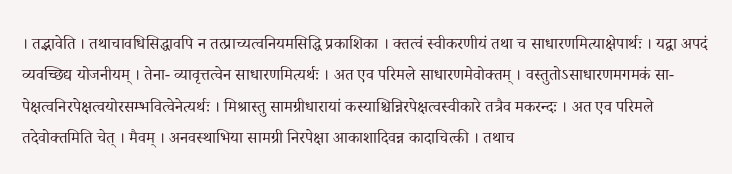। तद्भावेति । तथाचावधिसिद्धावपि न तत्प्राच्यत्वनियमसिद्धि प्रकाशिका । क्तत्वं स्वीकरणीयं तथा च साधारणमित्याक्षेपार्थः । यद्वा अपदं व्यवच्छिद्य योजनीयम् । तेना- व्यावृत्तत्वेन साधारणमित्यर्थः । अत एव परिमले साधारणमेवोक्तम् । वस्तुतोऽसाधारणमगमकं सा- पेक्षत्वनिरपेक्षत्वयोरसम्भवित्वेनेत्यर्थः । मिश्रास्तु सामग्रीधारायां कस्याश्चिन्निरपेक्षत्वस्वीकारे तत्रैव मकरन्दः । अत एव परिमले तदेवोक्तमिति चेत् । मैवम् । अनवस्थाभिया सामग्री निरपेक्षा आकाशादिवन्न कादाचित्की । तथाच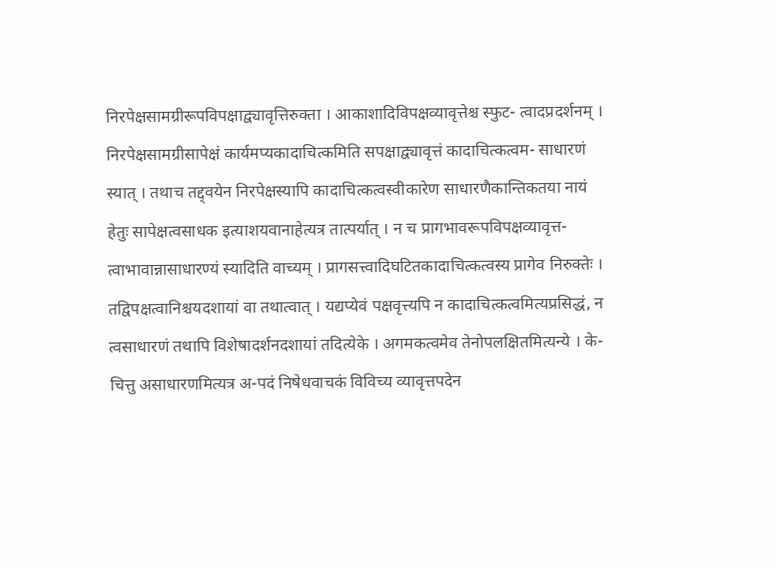निरपेक्षसामग्रीरूपविपक्षाद्व्यावृत्तिरुक्ता । आकाशादिविपक्षव्यावृत्तेश्च स्फुट- त्वादप्रदर्शनम् । निरपेक्षसामग्रीसापेक्षं कार्यमप्यकादाचित्कमिति सपक्षाद्व्यावृत्तं कादाचित्कत्वम- साधारणं स्यात् । तथाच तद्द्वयेन निरपेक्षस्यापि कादाचित्कत्वस्वीकारेण साधारणैकान्तिकतया नायं हेतुः सापेक्षत्वसाधक इत्याशयवानाहेत्यत्र तात्पर्यात् । न च प्रागभावरूपविपक्षव्यावृत्त- त्वाभावान्नासाधारण्यं स्यादिति वाच्यम् । प्रागसत्त्वादिघटितकादाचित्कत्वस्य प्रागेव निरुक्तेः । तद्विपक्षत्वानिश्चयदशायां वा तथात्वात् । यद्यप्येवं पक्षवृत्त्यपि न कादाचित्कत्वमित्यप्रसिद्धं, न त्वसाधारणं तथापि विशेषादर्शनदशायां तदित्येके । अगमकत्वमेव तेनोपलक्षितमित्यन्ये । के- चित्तु असाधारणमित्यत्र अ-पदं निषेधवाचकं विविच्य व्यावृत्तपदेन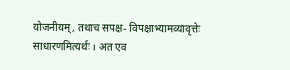योजनीयम् , तथाच सपक्ष- विपक्षाभ्यामव्यावृत्तेः साधारणमित्यर्थः । अत एव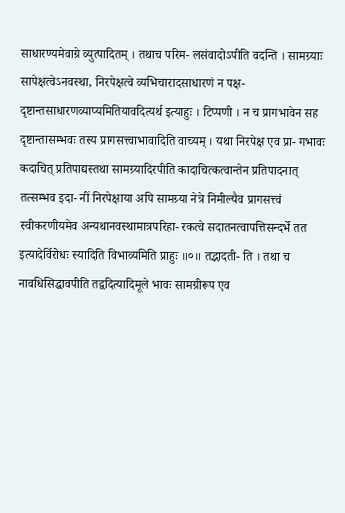साधारण्यमेवाग्रे व्युत्पादितम् । तथाच परिम- लसंवादोऽपीति वदन्ति । सामग्र्याः सापेक्षत्वेऽनवस्था, निरपेक्षत्वे व्यभिचारादसाधारणं न पक्ष- दृष्टान्तसाधारणव्याप्यमितियावदित्यर्थ इत्याहुः । टिप्पणी । न च प्रागभावेन सह दृष्टान्तासम्भवः तस्य प्रागसत्त्वाभावादिति वाच्यम् । यथा निरपेक्ष एव प्रा- गभावः कदाचित् प्रतिपाद्यस्तथा सामग्र्यादिरपीति कादाचित्कत्वान्तेन प्रतिपादनात् तत्सम्भव इदा- नीं निरपेक्षाया अपि सामग्र्या नेत्रे निमील्यैव प्रागसत्त्वं स्वीकरणीयमेव अन्यथानवस्थामात्रपरिहा- रकत्वे सदातनत्वापत्तिसन्दर्भे तत इत्यादेर्विरोधः स्यादिति विभाव्यमिति प्राहुः ॥०॥ तद्भादती- ति । तथा च नावधिसिद्धावपीति तद्वदित्यादिमूले भावः सामग्रीरूप एव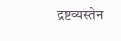द्रष्टव्यस्तेन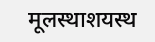मूलस्थाशयस्थ